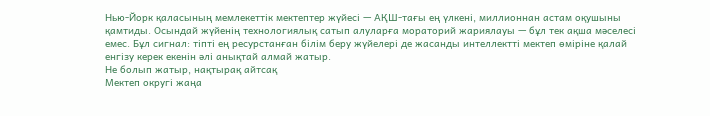Нью-Йорк қаласының мемлекеттік мектептер жүйесі — АҚШ-тағы ең үлкені, миллионнан астам оқушыны қамтиды. Осындай жүйенің технологиялық сатып алуларға мораторий жариялауы — бұл тек ақша мәселесі емес. Бұл сигнал: тіпті ең ресурстанған білім беру жүйелері де жасанды интеллектті мектеп өміріне қалай енгізу керек екенін әлі анықтай алмай жатыр.
Не болып жатыр, нақтырақ айтсақ
Мектеп округі жаңа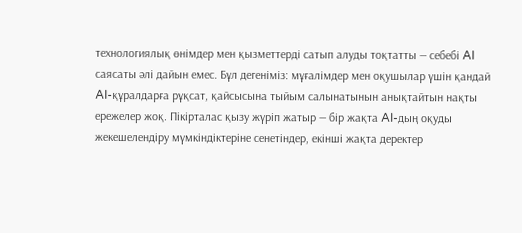технологиялық өнімдер мен қызметтерді сатып алуды тоқтатты — себебі AI саясаты әлі дайын емес. Бұл дегеніміз: мұғалімдер мен оқушылар үшін қандай AI-құралдарға рұқсат, қайсысына тыйым салынатынын анықтайтын нақты ережелер жоқ. Пікірталас қызу жүріп жатыр — бір жақта AI-дың оқуды жекешелендіру мүмкіндіктеріне сенетіндер, екінші жақта деректер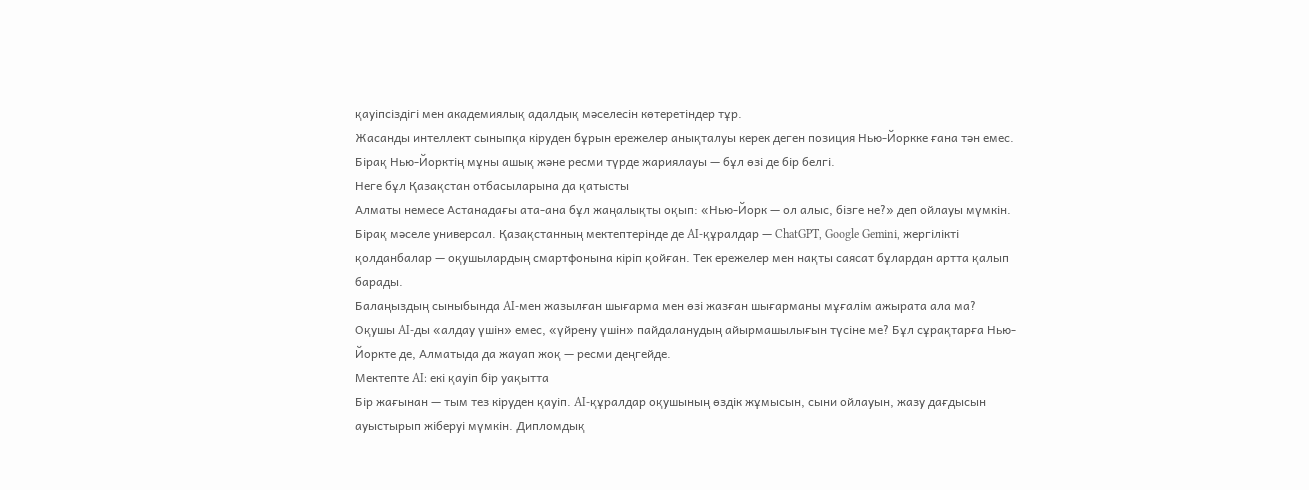қауіпсіздігі мен академиялық адалдық мәселесін көтеретіндер тұр.
Жасанды интеллект сыныпқа кіруден бұрын ережелер анықталуы керек деген позиция Нью-Йоркке ғана тән емес. Бірақ Нью-Йорктің мұны ашық және ресми түрде жариялауы — бұл өзі де бір белгі.
Неге бұл Қазақстан отбасыларына да қатысты
Алматы немесе Астанадағы ата-ана бұл жаңалықты оқып: «Нью-Йорк — ол алыс, бізге не?» деп ойлауы мүмкін. Бірақ мәселе универсал. Қазақстанның мектептерінде де AI-құралдар — ChatGPT, Google Gemini, жергілікті қолданбалар — оқушылардың смартфонына кіріп қойған. Тек ережелер мен нақты саясат бұлардан артта қалып барады.
Балаңыздың сыныбында AI-мен жазылған шығарма мен өзі жазған шығарманы мұғалім ажырата ала ма? Оқушы AI-ды «алдау үшін» емес, «үйрену үшін» пайдаланудың айырмашылығын түсіне ме? Бұл сұрақтарға Нью-Йоркте де, Алматыда да жауап жоқ — ресми деңгейде.
Мектепте AI: екі қауіп бір уақытта
Бір жағынан — тым тез кіруден қауіп. AI-құралдар оқушының өздік жұмысын, сыни ойлауын, жазу дағдысын ауыстырып жіберуі мүмкін. Дипломдық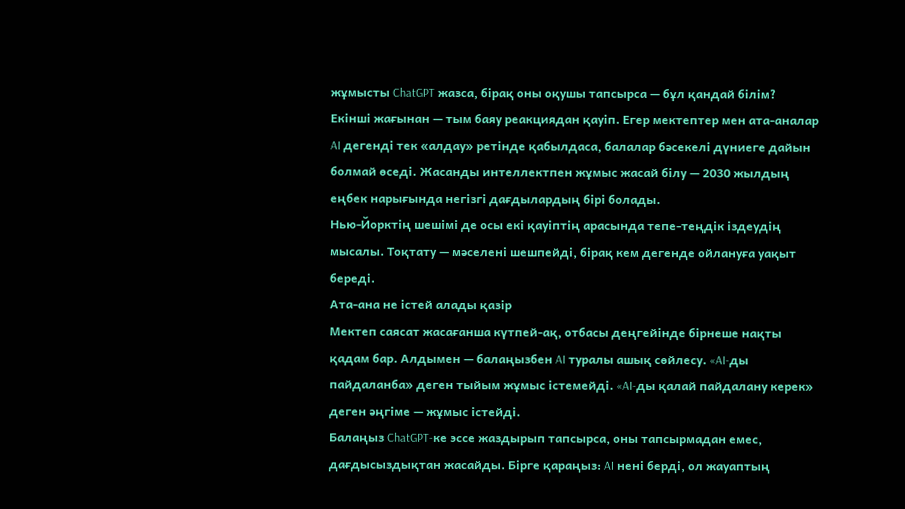жұмысты ChatGPT жазса, бірақ оны оқушы тапсырса — бұл қандай білім?
Екінші жағынан — тым баяу реакциядан қауіп. Егер мектептер мен ата-аналар AI дегенді тек «алдау» ретінде қабылдаса, балалар бәсекелі дүниеге дайын болмай өседі. Жасанды интеллектпен жұмыс жасай білу — 2030 жылдың еңбек нарығында негізгі дағдылардың бірі болады.
Нью-Йорктің шешімі де осы екі қауіптің арасында тепе-теңдік іздеудің мысалы. Тоқтату — мәселені шешпейді, бірақ кем дегенде ойлануға уақыт береді.
Ата-ана не істей алады қазір
Мектеп саясат жасағанша күтпей-ақ, отбасы деңгейінде бірнеше нақты қадам бар. Алдымен — балаңызбен AI туралы ашық сөйлесу. «AI-ды пайдаланба» деген тыйым жұмыс істемейді. «AI-ды қалай пайдалану керек» деген әңгіме — жұмыс істейді.
Балаңыз ChatGPT-ке эссе жаздырып тапсырса, оны тапсырмадан емес, дағдысыздықтан жасайды. Бірге қараңыз: AI нені берді, ол жауаптың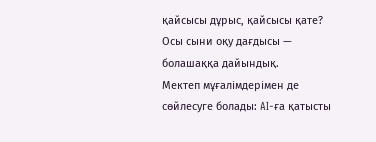қайсысы дұрыс, қайсысы қате? Осы сыни оқу дағдысы — болашаққа дайындық.
Мектеп мұғалімдерімен де сөйлесуге болады: AI-ға қатысты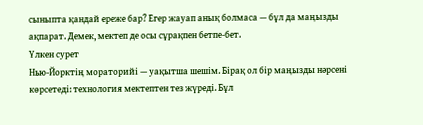сыныпта қандай ереже бар? Егер жауап анық болмаса — бұл да маңызды ақпарат. Демек, мектеп де осы сұрақпен бетпе-бет.
Үлкен сурет
Нью-Йорктің мораторийі — уақытша шешім. Бірақ ол бір маңызды нәрсені көрсетеді: технология мектептен тез жүреді. Бұл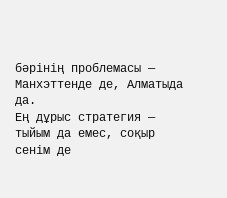бәрінің проблемасы — Манхэттенде де, Алматыда да.
Ең дұрыс стратегия — тыйым да емес, соқыр сенім де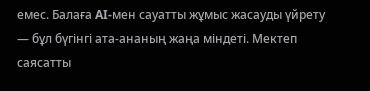емес. Балаға AI-мен сауатты жұмыс жасауды үйрету — бұл бүгінгі ата-ананың жаңа міндеті. Мектеп саясатты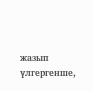жазып үлгергенше,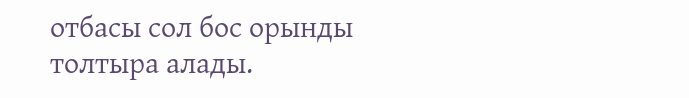отбасы сол бос орынды толтыра алады.